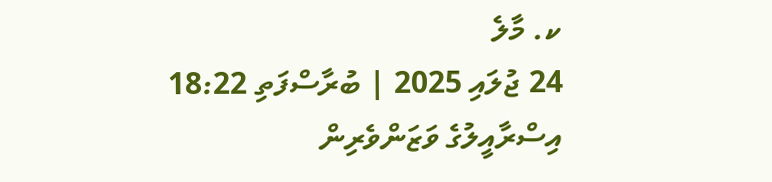ކ. މާލެ
24 ޖުލައި 2025 | ބުރާސްފަތި 18:22
އިސްރާއީލުގެ ވަޒަންވެރިން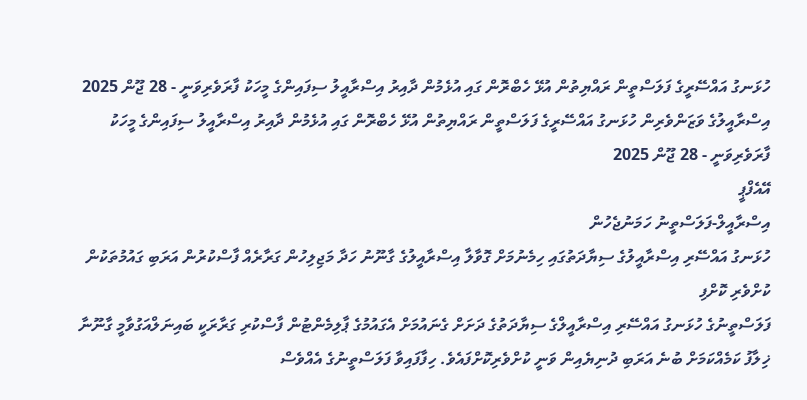ހުޅަނގު އައްސޭރީގެ ފަލަސްތީން ރައްޔިތުން އުޅޭ ހެބްރޮން ގައި އުޅެމުން ދާއިރު އިސްރާއީލު ސިފައިންގެ މީހަކު ފާރަވެރިވަނީ - 28 ޖޫން 2025
އިސްރާއީލުގެ ވަޒަންވެރިން ހުޅަނގު އައްސޭރީގެ ފަލަސްތީން ރައްޔިތުން އުޅޭ ހެބްރޮން ގައި އުޅެމުން ދާއިރު އިސްރާއީލު ސިފައިންގެ މީހަކު ފާރަވެރިވަނީ - 28 ޖޫން 2025
އޭއެފްޕީ
އިސްރާއީލް-ފަލަސްތީނު ހަމަނުޖެހުން
ހުޅަނގު އައްސޭރި އިސްރާއީލުގެ ސިޔާދަތުގައި ހިމެނުމަށް ގޮވާލާ އިސްރާއީލުގެ ގާނޫނު ހަދާ މަޖިލިހުން ގަރާރެއް ފާސްކުރުން އަރަބި ގައުމުތަކުން ކުށްވެރި ކޮށްފި
ފަލަސްތީނުގެ ހުޅަނގު އައްސޭރި އިސްރާއީލްގެ ސިޔާދަތުގެ ދަށަށް ގެނައުމަށް އެގައުމުގެ ޕާލިމެންޓުން ފާސްކުރި ގަރާރަކީ ބައިނަލްއަގުވާމީ ގާނޫނާ ޚިލާފު ކަމެއްކަމަށް ބުނެ އަރަބި ދުނިޔެއިން ވަނީ ކުށްވެރިކޮށްފައެވެ. ހިފާފައިވާ ފަލަސްތީނުގެ އެއްވެސް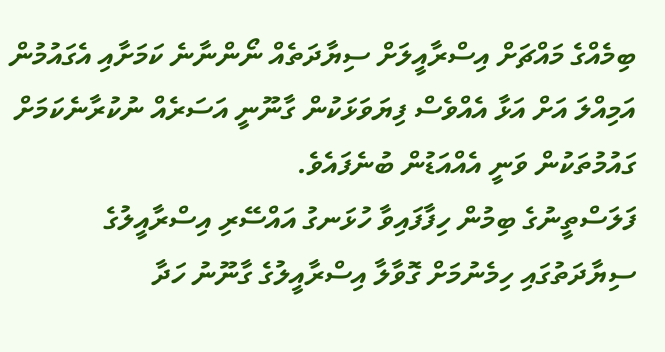ބިމެއްގެ މައްޗަށް އިސްރާއީލަށް ސިޔާދަތެއް ނޯންނާނެ ކަމަށާއި އެގައުމުން އަމިއްލަ އަށް އަޅާ އެއްވެސް ފިޔަވަޅަކުން ގާނޫނީ އަސަރެއް ނުކުރާނެކަމަށް ގައުމުތަކުން ވަނީ އެއްއަޑުން ބުނެފައެވެ.
ފަލަސްތީނުގެ ބިމުން ހިފާފައިވާ ހުޅަނގު އައްސޭރި އިސްރާއީލުގެ ސިޔާދަތުގައި ހިމެނުމަށް ގޮވާލާ އިސްރާއީލުގެ ގާނޫނު ހަދާ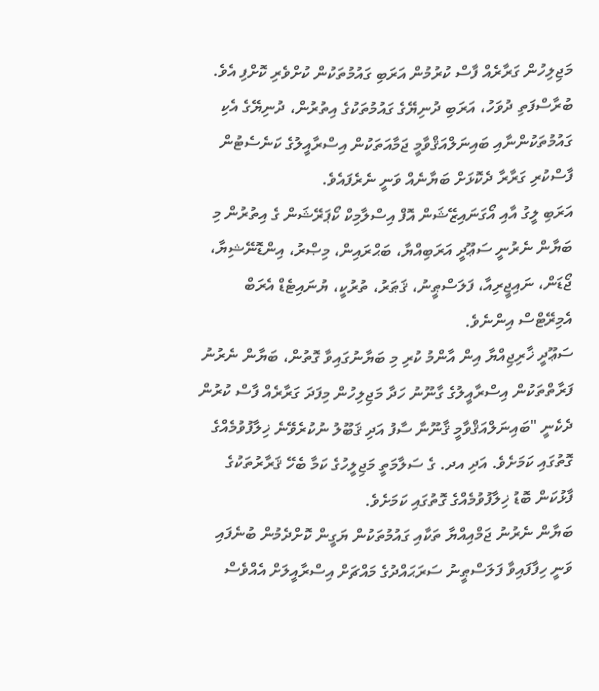މަޖިލިހުން ގަރާރެއް ފާސް ކުރުމުން އަރަބި ގައުމުތަކުން ކުށްވެރި ކޮށްފި އެވެ.
ބުރާސްފަތި ދުވަހު، އަރަބި ދުނިޔޭގެ ގައުމުތަކުގެ އިތުރުން، ދުނިޔޭގެ އެކި ގައުމުތަކުންނާއި ބައިނަލްއަޤްވާމީ ޖަމާއަތަކުން އިސްރާއީލުގެ ކަނެސެޓުން ފާސްކުރި ގަރާރާ ދެކޮޅަށް ބަޔާނެއް ވަނީ ނެރެފައެވެ.
އަރަބި ލީގު އާއި އޯގަނައިޒޭޝަން އޮފް އިސްލާމިކް ކޯޕަރޭޝަން ގެ އިތުރުން މި ބަޔާން ނެރުނީ ސަޢޫދީ އަރަބިއްޔާ، ބަޙްރައިން، މިޞްރު، އިންޑޮނޭޝިޔާ، ޖޯޑަން، ނައިޖީރިއާ، ފަލަސްޠީނު، ޤަޠަރު، ތުރުކީ، ޔުނައިޓެޑް އެރަބް އެމިރޭޓްސް އިންނެވެ.
ސަޢޫދީ ޚާރިޖިއްޔާ އިން އާންމު ކުރި މި ބަޔާނުގައިވާ ގޮތުން، ބަޔާން ނެރުނު ފަރާތްތަކުން އިސްރާއީލުގެ ގާނޫނު ހަދާ މަޖިލިހުން މިފަދަ ގަރާރެއް ފާސް ކުރުން ދެކެނީ "ބައިނަލްއަޤްވާމީ ޤާނޫނާ ސާފު އަދި ޤަބޫލު ނުކުރެވޭނެ ޚިލާފުވުމެއްގެ ގޮތުގައި ކަމަށެވެ. އަދި އދ. ގެ ސަލާމަތީ މަޖިލީހުގެ ކަމާ ބެހޭ ޤަރާރުތަކުގެ ފާޅުކަން ބޮޑު ޚިލާފުވުމެއްގެ ގޮތުގައި ކަމަށެވެ.
ބަޔާން ނެރުނު ޖަމްއިއްޔާ ތަކާއި ގައުމުތަކުން ޔަގީން ކޮށްދެމުން ބުނެފައި ވަނީ ހިފާފައިވާ ފަލަސްޠީނު ސަރަޙައްދުގެ މައްޗަށް އިސްރާއީލަށް އެއްވެސް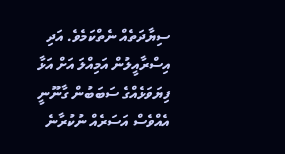ސިޔާދަތެއް ނެތްކަމެވެ. އަދި އިސްރާއީލުން އަމިއްލަ އަށް އަޅާ ފިޔަވަޅެއްގެ ސަބަބުން ގާނޫނީ އެއްވެސް އަސަރެއް ނުކުރާނެ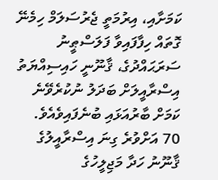ކަމަށާއި، އިރުމަތީ ޖެރުސަލަމް ހިމެނޭ ގޮތައް ހިފާފައިވާ ފަލަސްޠީނު ސަރަޙައްދުގެ، ޤާނޫނީ ހައިސިއްޔަތު އިސްރާއީލަށް ބަދަލު ނުކުރެވޭނެ ކަމަށް ބާރުއަޅައި ބުނެފައިވެއެވެ.
70 އަށްވުރެ ގިނަ އިސްރާއީލުގެ ޤާނޫނު ހަދާ މަޖިލީހުގެ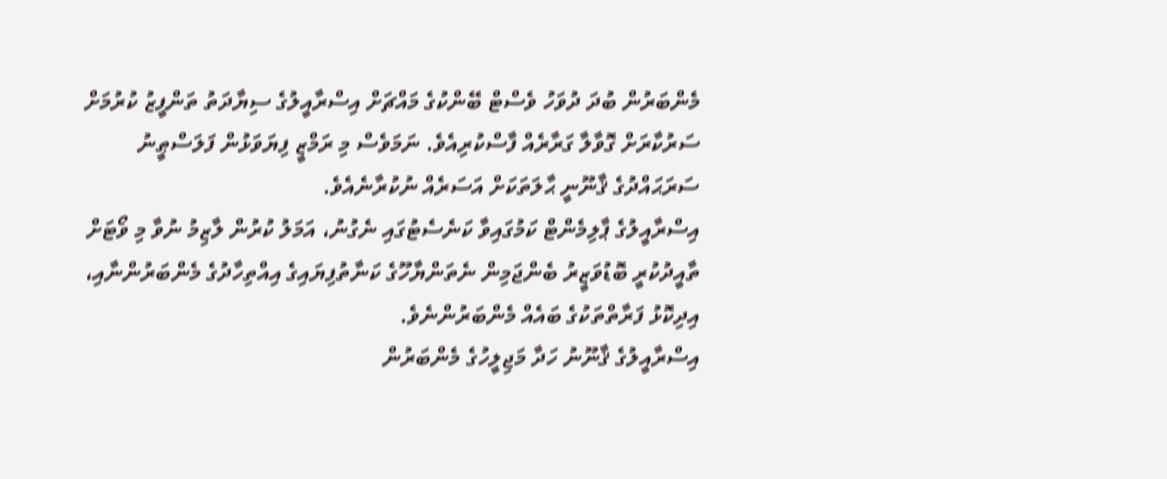މެންބަރުން ބުދަ ދުވަހު ވެސްޓް ބޭންކުގެ މައްޗަށް އިސްރާއީލުގެ ސިޔާދަތު ތަންފީޒު ކުރުމަށް ސަރުކާރަށް ގޮވާލާ ގަރާރެއް ފާސްކުރިއެވެ. ނަމަވެސް މި ރަމްޒީ ފިޔަވަޅުން ފަލަސްޠީނު ސަރަޙައްދުގެ ޤާނޫނީ ޙާލަތަކަށް އަސަރެއް ނުކުރާނެއެވެ.
އިސްރާއީލުގެ ޕާލިމެންޓް ކަމުގައިވާ ކަނެސެޓުގައި ނެގުނު، އަމަލު ކުރުން ލާޒިމު ނުވާ މި ވޯޓަށް ތާއީދުކުރީ ބޮޑުވަޒީރު ބެންޖަމިން ނެތަންޔާހޫގެ ކަނާތުފިޔައިގެ އިއްތިހާދުގެ މެންބަރުންނާއި، އިދިކޮޅު ފަރާތްތަކުގެ ބައެއް މެންބަރުންނެވެ.
އިސްރާއީލުގެ ޤާނޫނު ހަދާ މަޖިލީހުގެ މެންބަރުން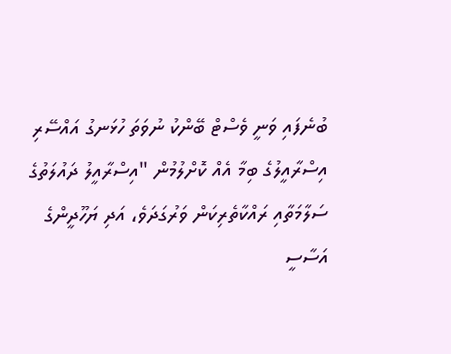ބުނެފައި ވަނީ ވެސްޓް ބޭންކު ނުވަތަ ހުޅަނގު އައްސޭރި އިސްރާއީލުގެ ބިމާ އެއް ކޮށްލުމުން "އިސްރާއީލު ދައުލަތުގެ ސަލާމަތާއި ރައްކާތެރިކަން ވަރުގަދަވެ، އަދި ޔަހޫދީންގެ އަސާސީ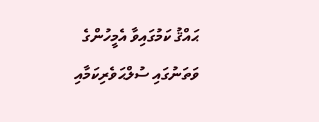ޙައްޤު ކަމުގައިވާ އެމީހުންގެ ވަތަނުގައި ސުލްޙަވެރިކަމާއި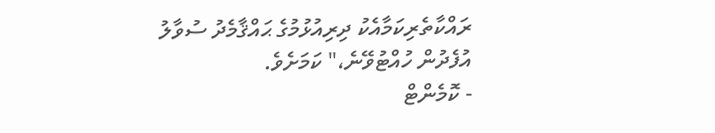ރައްކާތެރިކަމާއެކު ދިރިއުޅުމުގެ ޙައްޤާމެދު ސުވާލު އުފެދުން ހުއްޓުވޭނެ،" ކަމަށެވެ.
- ކޮމެންޓް